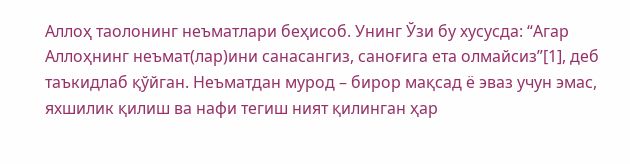Аллоҳ таолонинг неъматлари беҳисоб. Унинг Ўзи бу хусусда: “Агар Аллоҳнинг неъмат(лар)ини санасангиз, саноғига ета олмайсиз”[1], деб таъкидлаб қўйган. Неъматдан мурод – бирор мақсад ё эваз учун эмас, яхшилик қилиш ва нафи тегиш ният қилинган ҳар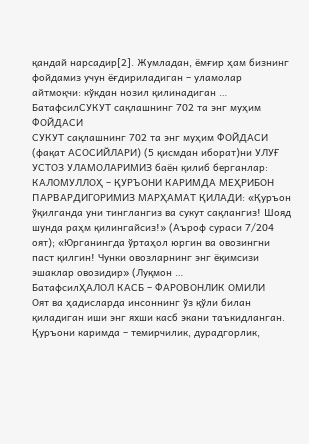қандай нарсадир[2]. Жумладан, ёмғир ҳам бизнинг фойдамиз учун ёғдириладиган – уламолар айтмоқчи: кўкдан нозил қилинадиган …
БатафсилСУКУТ сақлашнинг 702 та энг муҳим ФОЙДАСИ
СУКУТ сақлашнинг 702 та энг муҳим ФОЙДАСИ (фақат АСОСИЙЛАРИ) (5 қисмдан иборат)ни УЛУҒ УСТОЗ УЛАМОЛАРИМИЗ баён қилиб берганлар: КАЛОМУЛЛОҲ – ҚУРЪОНИ КАРИМДА МЕҲРИБОН ПАРВАРДИГОРИМИЗ МАРҲАМАТ ҚИЛАДИ: «Қуръон ўқилганда уни тинглангиз ва сукут сақлангиз! Шояд шунда раҳм қилингайсиз!» (Аъроф сураси 7/204 оят); «Юрганингда ўртаҳол юргин ва овозингни паст қилгин! Чунки овозларнинг энг ёқимсизи эшаклар овозидир» (Луқмон …
БатафсилҲАЛОЛ КАСБ – ФАРОВОНЛИК ОМИЛИ
Оят ва ҳадисларда инсоннинг ўз қўли билан қиладиган иши энг яхши касб экани таъкидланган. Қуръони каримда – темирчилик, дурадгорлик,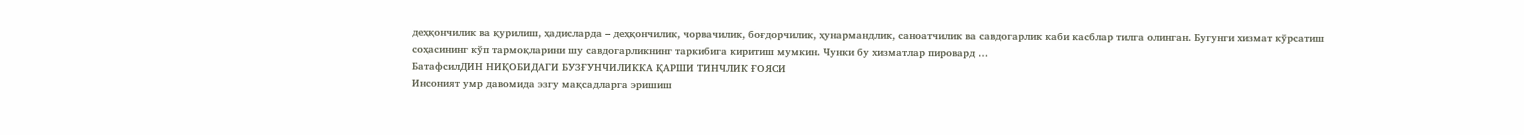деҳқончилик ва қурилиш, ҳадисларда – деҳқончилик, чорвачилик, боғдорчилик, ҳунармандлик, саноатчилик ва савдогарлик каби касблар тилга олинган. Бугунги хизмат кўрсатиш соҳасининг кўп тармоқларини шу савдогарликнинг таркибига киритиш мумкин. Чунки бу хизматлар пировард …
БатафсилДИН НИҚОБИДАГИ БУЗҒУНЧИЛИККА ҚАРШИ ТИНЧЛИК ҒОЯСИ
Инсоният умр давомида эзгу мақсадларга эришиш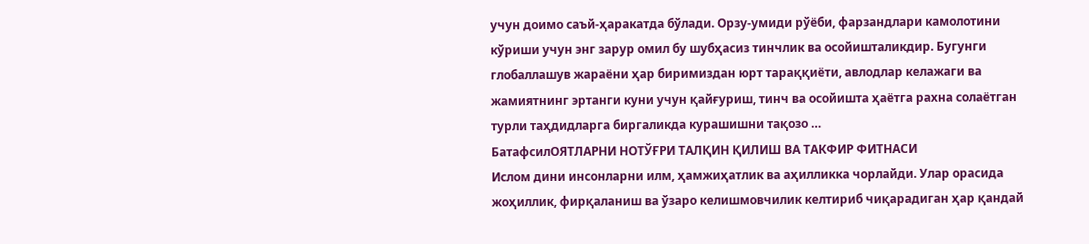учун доимо саъй-ҳаракатда бўлади. Орзу-умиди рўёби, фарзандлари камолотини кўриши учун энг зарур омил бу шубҳасиз тинчлик ва осойишталикдир. Бугунги глобаллашув жараёни ҳар биримиздан юрт тараққиёти, авлодлар келажаги ва жамиятнинг эртанги куни учун қайғуриш, тинч ва осойишта ҳаётга рахна солаётган турли таҳдидларга биргаликда курашишни тақозо …
БатафсилОЯТЛАРНИ НОТЎҒРИ ТАЛҚИН ҚИЛИШ ВА ТАКФИР ФИТНАСИ
Ислом дини инсонларни илм, ҳамжиҳатлик ва аҳилликка чорлайди. Улар орасида жоҳиллик, фирқаланиш ва ўзаро келишмовчилик келтириб чиқарадиган ҳар қандай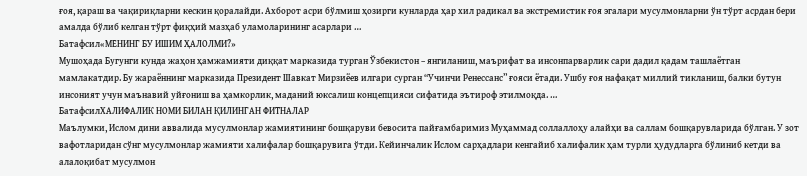ғоя, қараш ва чақириқларни кескин қоралайди. Ахборот асри бўлмиш ҳозирги кунларда ҳар хил радикал ва экстремистик ғоя эгалари мусулмонларни ўн тўрт асрдан бери амалда бўлиб келган тўрт фиқҳий мазҳаб уламоларининг асарлари …
Батафсил«МЕНИНГ БУ ИШИМ ҲАЛОЛМИ?»
Мушоҳада Бугунги кунда жаҳон ҳамжамияти диққат марказида турган Ўзбекистон – янгиланиш, маърифат ва инсонпарварлик сари дадил қадам ташлаётган мамлакатдир. Бу жарaённинг марказида Президент Шавкат Мирзиёев илгари сурган “Учинчи Ренессанс” ғояси ётади. Ушбу ғоя нафақат миллий тикланиш, балки бутун инсоният учун маънавий уйғониш ва ҳамкорлик, маданий юксалиш концепцияси сифатида эътироф этилмоқда. …
БатафсилХАЛИФАЛИК НОМИ БИЛАН ҚИЛИНГАН ФИТНАЛАР
Маълумки, Ислом дини аввалида мусулмонлар жамиятининг бошқаруви бевосита пайғамбаримиз Муҳаммад соллаллоҳу алайҳи ва саллам бошқарувларида бўлган. У зот вафотларидан сўнг мусулмонлар жамияти халифалар бошқарувига ўтди. Кейинчалик Ислом сарҳадлари кенгайиб халифалик ҳам турли ҳудудларга бўлиниб кетди ва алалоқибат мусулмон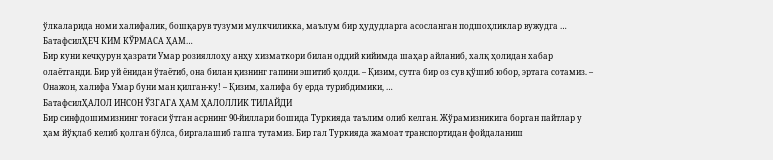ўлкаларида номи халифалик, бошқарув тузуми мулкчиликка, маълум бир ҳудудларга асосланган подшоҳликлар вужудга …
БатафсилҲЕЧ КИМ КЎРМАСА ҲАМ…
Бир куни кечқурун ҳазрати Умар розияллоҳу анҳу хизматкори билан оддий кийимда шаҳар айланиб, халқ ҳолидан хабар олаётганди. Бир уй ёнидан ўтаётиб, она билан қизнинг гапини эшитиб қолди. – Қизим, сутга бир оз сув қўшиб юбор, эртага сотамиз. – Онажон, халифа Умар буни ман қилган-ку! – Қизим, халифа бу ерда турибдимики, …
БатафсилҲАЛОЛ ИНСОН ЎЗГАГА ҲАМ ҲАЛОЛЛИК ТИЛАЙДИ
Бир синфдошимизнинг тоғаси ўтган асрнинг 90-йиллари бошида Туркияда таълим олиб келган. Жўрамизникига борган пайтлар у ҳам йўқлаб келиб қолган бўлса, биргалашиб гапга тутамиз. Бир гал Туркияда жамоат транспортидан фойдаланиш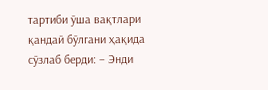тартиби ўша вақтлари қандай бўлгани ҳақида сўзлаб берди: – Энди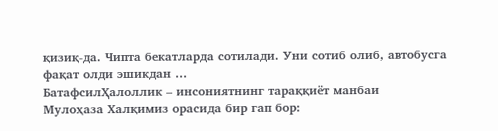қизиқ-да. Чипта бекатларда сотилади. Уни сотиб олиб, автобусга фақат олди эшикдан …
БатафсилҲалоллик – инсониятнинг тараққиёт манбаи
Мулоҳаза Халқимиз орасида бир гап бор: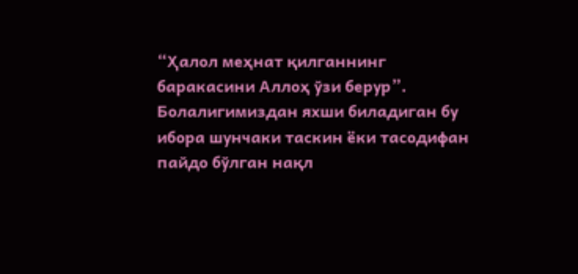“Ҳалол меҳнат қилганнинг баракасини Аллоҳ ўзи берур”. Болалигимиздан яхши биладиган бу ибора шунчаки таскин ёки тасодифан пайдо бўлган нақл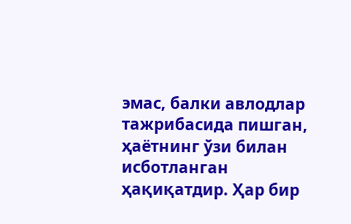эмас, балки авлодлар тажрибасида пишган, ҳаётнинг ўзи билан исботланган ҳақиқатдир. Ҳар бир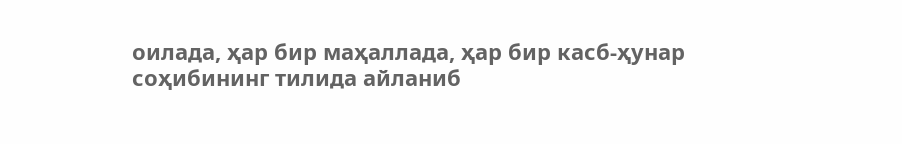оилада, ҳар бир маҳаллада, ҳар бир касб-ҳунар соҳибининг тилида айланиб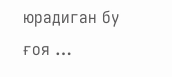юрадиган бу ғоя …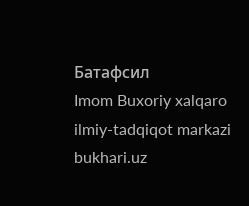Батафсил
Imom Buxoriy xalqaro ilmiy-tadqiqot markazi bukhari.uz